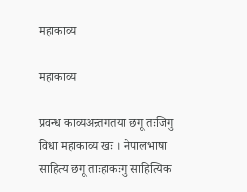महाकाव्य

महाकाव्य

प्रवन्ध काव्यअन्र्तगतया छगू तःजिगु विधा महाकाव्य खः । नेपालभाषा साहित्य छगू ताःहाकःगु साहित्यिक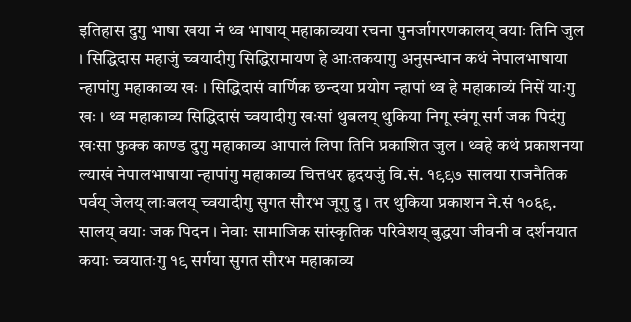इतिहास दुगु भाषा खया नं थ्व भाषाय् महाकाव्यया रचना पुनर्जागरणकालय् वयाः तिनि जुल । सिद्धिदास महाजुं च्वयादीगु सिद्धिरामायण हे आःतकयागु अनुसन्धान कथं नेपालभाषाया न्हापांगु महाकाव्य खः । सिद्धिदासं वार्णिक छन्दया प्रयोग न्हापां थ्व हे महाकाव्यं निसें याःगु खः । थ्व महाकाव्य सिद्धिदासं च्वयादीगु खःसां थुबलय् थुकिया निगू स्वंगू सर्ग जक पिदंगु खःसा फुक्क काण्ड दुगु महाकाव्य आपालं लिपा तिनि प्रकाशित जुल । थ्वहे कथं प्रकाशनया ल्याखं नेपालभाषाया न्हापांगु महाकाव्य चित्तधर हृदयजुं वि.सं. १९९७ सालया राजनैतिक पर्वय् जेलय् लाःबलय् च्वयादीगु सुगत सौरभ जूगु दु । तर थुकिया प्रकाशन ने.सं १०६९. सालय् वयाः जक पिदन । नेवाः सामाजिक सांस्कृतिक परिवेशय् बुद्धया जीवनी व दर्शनयात कयाः च्वयातःगु १९ सर्गया सुगत सौरभ महाकाव्य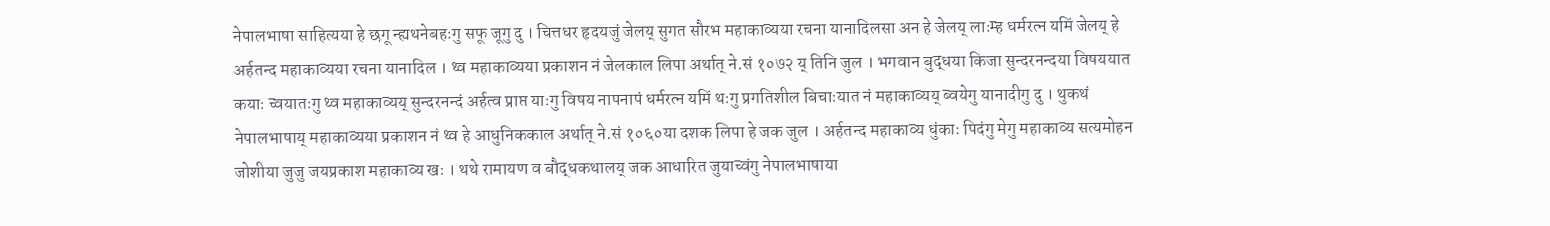नेपालभाषा साहित्यया हे छगू न्ह्यथनेबहःगु सफू जूगु दु । चित्तधर हृदयजुं जेलय् सुगत सौरभ महाकाव्यया रचना यानादिलसा अन हे जेलय् लाःम्ह धर्मरत्न यमिं जेलय् हे अर्हतन्द महाकाव्यया रचना यानादिल । थ्व महाकाव्यया प्रकाशन नं जेलकाल लिपा अर्थात् ने.सं १०७२ य् तिनि जुल । भगवान बुद्धया किजा सुन्दरनन्दया विषययात कयाः च्वयातःगु थ्व महाकाव्यय् सुन्दरनन्दं अर्हत्व प्राप्त याःगु विषय नापनापं धर्मरत्न यमिं थःगु प्रगतिशील बिचाःयात नं महाकाव्यय् ब्वयेगु यानादीगु दु । थुकथं नेपालभाषाय् महाकाव्यया प्रकाशन नं थ्व हे आधुनिककाल अर्थात् ने.सं १०६०या दशक लिपा हे जक जुल । अर्हतन्द महाकाव्य धुंकाः पिदंगु मेगु महाकाव्य सत्यमोहन जोशीया जुजु जयप्रकाश महाकाव्य खः । थथे रामायण व बौद्धकथालय् जक आधारित जुयाच्वंगु नेपालभाषाया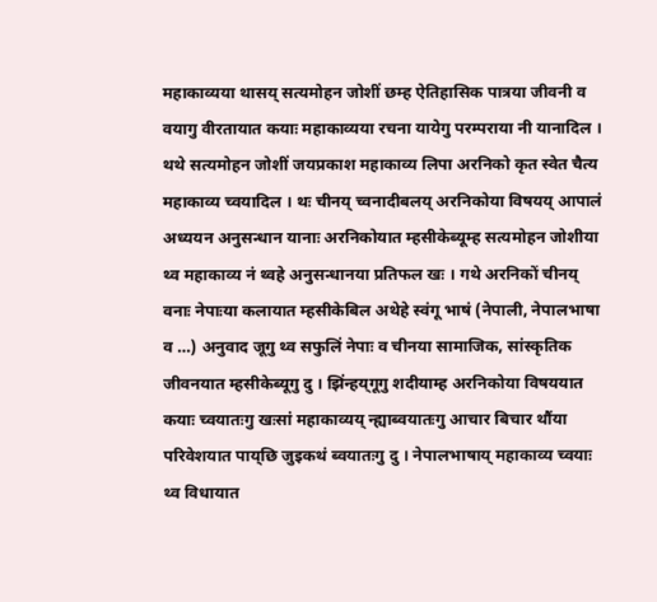महाकाव्यया थासय् सत्यमोहन जोशीं छम्ह ऐतिहासिक पात्रया जीवनी व वयागु वीरतायात कयाः महाकाव्यया रचना यायेगु परम्पराया नी यानादिल । थथे सत्यमोहन जोशीं जयप्रकाश महाकाव्य लिपा अरनिको कृत स्वेत चैत्य महाकाव्य च्वयादिल । थः चीनय् च्वनादीबलय् अरनिकोया विषयय् आपालं अध्ययन अनुसन्धान यानाः अरनिकोयात म्हसीकेब्यूम्ह सत्यमोहन जोशीया थ्व महाकाव्य नं थ्वहे अनुसन्धानया प्रतिफल खः । गथे अरनिकों चीनय् वनाः नेपाःया कलायात म्हसीकेबिल अथेहे स्वंगू भाषं (नेपाली, नेपालभाषा व …) अनुवाद जूगु थ्व सफुलिं नेपाः व चीनया सामाजिक, सांस्कृतिक जीवनयात म्हसीकेब्यूगु दु । झिंन्हय्‌गूगु शदीयाम्ह अरनिकोया विषययात कयाः च्वयातःगु खःसां महाकाव्यय् न्ह्याब्वयातःगु आचार बिचार थौंया परिवेशयात पाय्‌छि जुइकथं ब्वयातःगु दु । नेपालभाषाय् महाकाव्य च्वयाः थ्व विधायात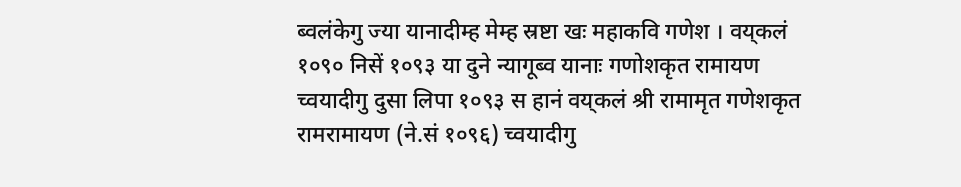ब्वलंकेगु ज्या यानादीम्ह मेम्ह स्रष्टा खः महाकवि गणेश । वय्‌कलं १०९० निसें १०९३ या दुने न्यागूब्व यानाः गणोशकृत रामायण च्वयादीगु दुसा लिपा १०९३ स हानं वय्‌कलं श्री रामामृत गणेशकृत रामरामायण (ने.सं १०९६) च्वयादीगु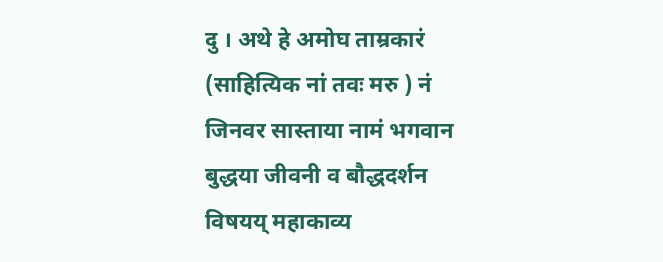दु । अथे हे अमोघ ताम्रकारं (साहित्यिक नां तवः मरु ) नं जिनवर सास्ताया नामं भगवान बुद्धया जीवनी व बौद्धदर्शन विषयय् महाकाव्य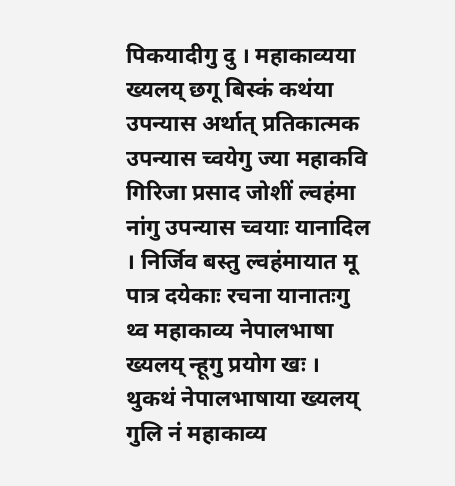पिकयादीगु दु । महाकाव्यया ख्यलय् छगू बिस्कं कथंया उपन्यास अर्थात् प्रतिकात्मक उपन्यास च्वयेगु ज्या महाकवि गिरिजा प्रसाद जोशीं ल्वहंमा नांगु उपन्यास च्वयाः यानादिल । निर्जिव बस्तु ल्वहंमायात मू पात्र दयेकाः रचना यानातःगु थ्व महाकाव्य नेपालभाषा ख्यलय् न्हूगु प्रयोग खः । थुकथं नेपालभाषाया ख्यलय् गुलि नं महाकाव्य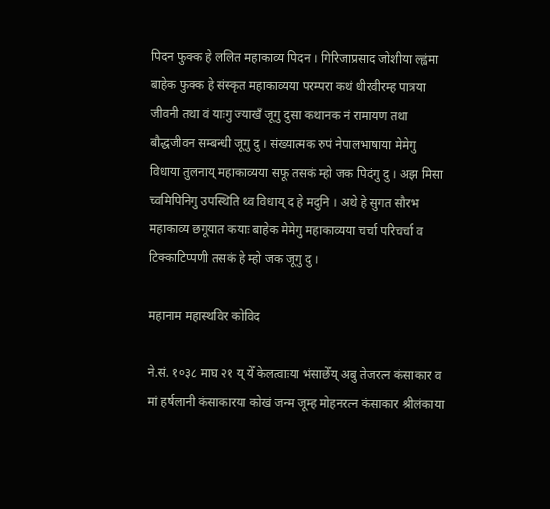पिदन फुक्क हे ललित महाकाव्य पिदन । गिरिजाप्रसाद जोशीया ल्ह्वंमा बाहेक फुक्क हे संस्कृत महाकाव्यया परम्परा कथं धीरवीरम्ह पात्रया जीवनी तथा वं याःगु ज्याखँ जूगु दुसा कथानक नं रामायण तथा बौद्धजीवन सम्बन्धी जूगु दु । संख्यात्मक रुपं नेपालभाषाया मेमेगु विधाया तुलनाय् महाकाव्यया सफू तसकं म्हो जक पिदंगु दु । अझ मिसा च्वमिपिनिगु उपस्थिति थ्व विधाय् द हे मदुनि । अथे हे सुगत सौरभ महाकाव्य छगूयात कयाः बाहेक मेमेगु महाकाव्यया चर्चा परिचर्चा व टिक्काटिप्पणी तसकं हे म्हो जक जूगु दु ।

महानाम महास्थविर कोविद

ने.सं. १०३८ माघ २१ य् येँ केलत्वाःया भंसाछेँय् अबु तेजरत्न कंसाकार व मां हर्षलानी कंसाकारया कोखं जन्म जूम्ह मोहनरत्न कंसाकार श्रीलंकाया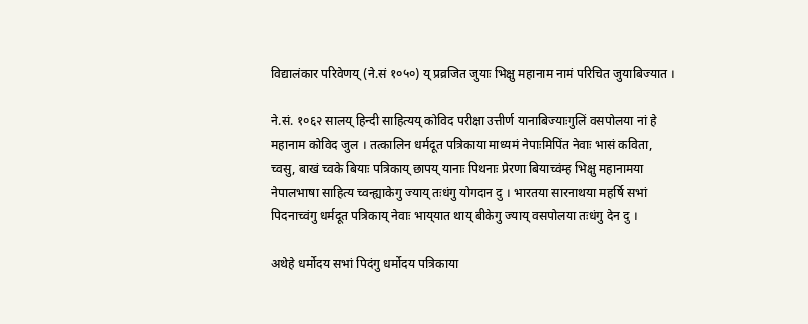विद्यालंकार परिवेणय् (ने.सं १०५०) य् प्रव्रजित जुयाः भिक्षु महानाम नामं परिचित जुयाबिज्यात ।

ने.सं. १०६२ सालय् हिन्दी साहित्यय् कोविद परीक्षा उत्तीर्ण यानाबिज्याःगुलिं वसपोलया नां हे महानाम कोविद जुल । तत्कालिन धर्मदूत पत्रिकाया माध्यमं नेपाःमिपिंत नेवाः भासं कविता, च्वसु, बाखं च्वके बियाः पत्रिकाय् छापय् यानाः पिथनाः प्रेरणा बियाच्वंम्ह भिक्षु महानामया नेपालभाषा साहित्य च्वन्ह्याकेगु ज्याय् तःधंगु योगदान दु । भारतया सारनाथया महर्षि सभां पिदनाच्वंगु धर्मदूत पत्रिकाय् नेवाः भाय्‌यात थाय् बीकेगु ज्याय् वसपोलया तःधंगु देन दु ।

अथेहे धर्मोदय सभां पिदंगु धर्मोदय पत्रिकाया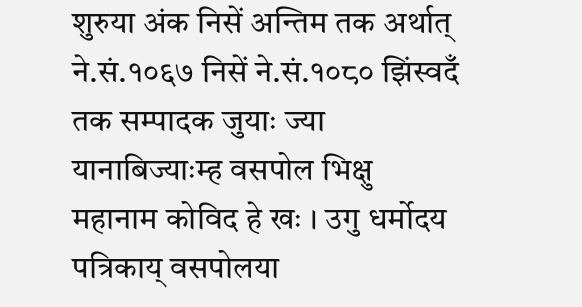शुरुया अंक निसें अन्तिम तक अर्थात् ने.सं.१०६७ निसें ने.सं.१०८० झिंस्वदँ तक सम्पादक जुयाः ज्या यानाबिज्याःम्ह वसपोल भिक्षु महानाम कोविद हे खः । उगु धर्मोदय पत्रिकाय् वसपोलया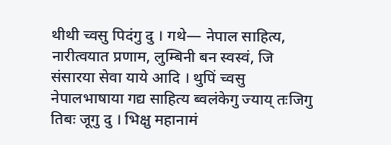थीथी च्वसु पिदंगु दु । गथे— नेपाल साहित्य, नारीत्वयात प्रणाम, लुम्बिनी बन स्वस्वं, जि संसारया सेवा याये आदि । थुपिं च्वसु नेपालभाषाया गद्य साहित्य ब्वलंकेगु ज्याय् तःजिगु तिबः जूगु दु । भिक्षु महानामं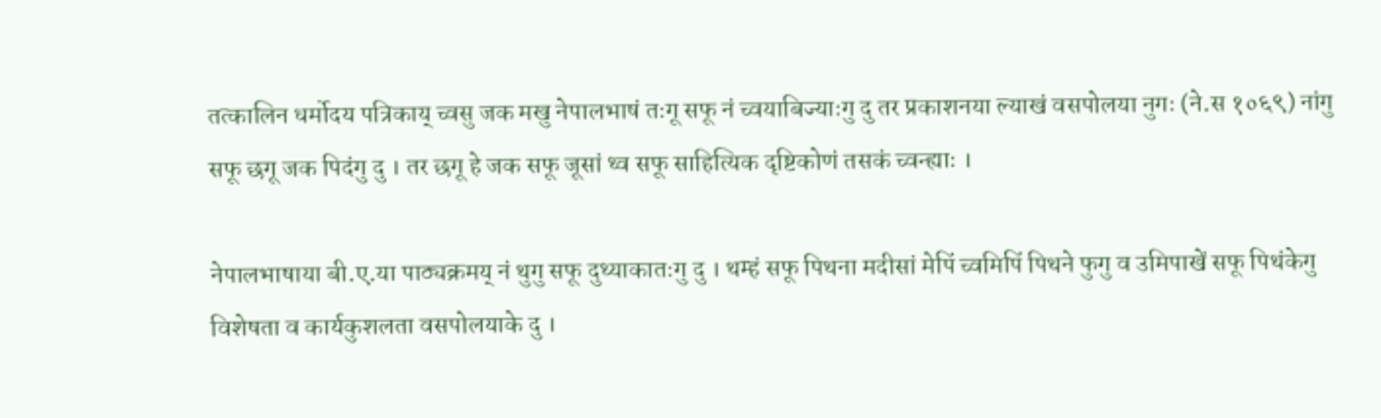तत्कालिन धर्मोदय पत्रिकाय् च्वसु जक मखु नेपालभाषं तःगू सफू नं च्वयाबिज्याःगु दु तर प्रकाशनया ल्याखं वसपोलया नुगः (ने.स १०६९) नांगु सफू छगू जक पिदंगु दु । तर छगू हे जक सफू जूसां थ्व सफू साहित्यिक दृष्टिकोणं तसकं च्वन्ह्याः ।

नेपालभाषाया बी.ए.या पाठ्यक्रमय् नं थुगु सफू दुथ्याकातःगु दु । थम्हं सफू पिथना मदीसां मेपिं च्वमिपिं पिथने फुगु व उमिपाखें सफू पिथंकेगु विशेषता व कार्यकुशलता वसपोलयाके दु ।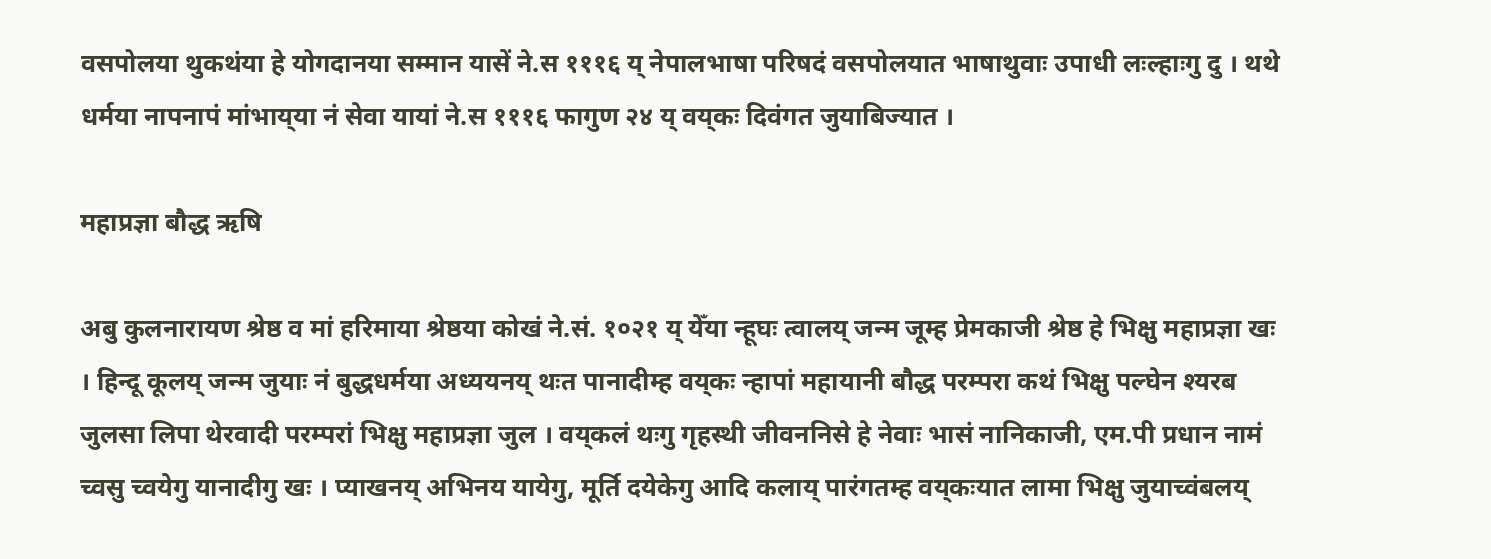वसपोलया थुकथंया हे योगदानया सम्मान यासें ने.स १११६ य् नेपालभाषा परिषदं वसपोलयात भाषाथुवाः उपाधी लःल्हाःगु दु । थथे धर्मया नापनापं मांभाय्‌या नं सेवा यायां ने.स १११६ फागुण २४ य् वय्‌कः दिवंगत जुयाबिज्यात ।

महाप्रज्ञा बौद्ध ऋषि

अबु कुलनारायण श्रेष्ठ व मां हरिमाया श्रेष्ठया कोखं ने.सं. १०२१ य् येँया न्हूघः त्वालय् जन्म जूम्ह प्रेमकाजी श्रेष्ठ हे भिक्षु महाप्रज्ञा खः । हिन्दू कूलय् जन्म जुयाः नं बुद्धधर्मया अध्ययनय् थःत पानादीम्ह वय्‌कः न्हापां महायानी बौद्ध परम्परा कथं भिक्षु पल्घेन श्यरब जुलसा लिपा थेरवादी परम्परां भिक्षु महाप्रज्ञा जुल । वय्‌कलं थःगु गृहस्थी जीवननिसे हे नेवाः भासं नानिकाजी, एम.पी प्रधान नामं च्वसु च्वयेगु यानादीगु खः । प्याखनय् अभिनय यायेगु, मूर्ति दयेकेगु आदि कलाय् पारंगतम्ह वय्‌कःयात लामा भिक्षु जुयाच्वंबलय्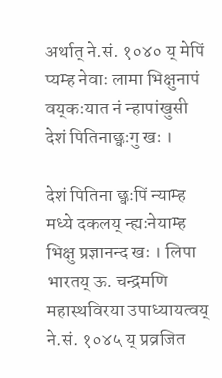अर्थात् ने.सं. १०४० य् मेपिं प्यम्ह नेवाः लामा भिक्षुनापं वय्‌कःयात नं न्हापांखुसी देशं पितिनाछ्वःगु खः ।

देशं पितिना छ्वःपिं न्याम्ह मध्ये दकलय् न्ह्यःनेयाम्ह भिक्षु प्रज्ञानन्द खः । लिपा भारतय् ऊ. चन्द्रमणि महास्थविरया उपाध्यायत्वय् ने.सं. १०४५ य् प्रव्रजित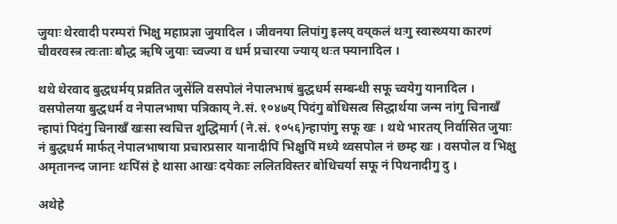जुयाः थेरवादी परम्परां भिक्षु महाप्रज्ञा जुयादिल । जीवनया लिपांगु इलय् वय्‌कलं थःगु स्वास्थ्यया कारणं चीवरवस्त्र त्वःताः बौद्ध ऋषि जुयाः च्वज्या व धर्म प्रचारया ज्याय् थःत फ्यानादिल ।

थथे थेरवाद बुद्धधर्मय् प्रव्रतित जुसेंलि वसपोलं नेपालभाषं बुद्धधर्म सम्बन्धी सफू च्वयेगु यानादिल । वसपोलया बुद्धधर्म व नेपालभाषा पत्रिकाय् ने.सं. १०४७य् पिदंगु बोधिसत्व सिद्धार्थया जन्म नांगु चिनाखँ न्हापां पिदंगु चिनाखँ खःसा स्वचित्त शुद्धिमार्ग (ने.सं. १०५६)न्हापांगु सफू खः । थथे भारतय् निर्वासित जुयाः नं बुद्धधर्म मार्फत् नेपालभाषाया प्रचारप्रसार यानादीपिं भिक्षुपिं मध्ये थ्वसपोल नं छम्ह खः । वसपोल व भिक्षु अमृतानन्द जानाः थःपिंसं हे थासा आखः दयेकाः ललितविस्तर बोधिचर्या सफू नं पिथनादीगु दु ।

अथेहे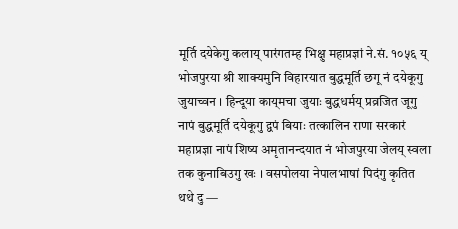मूर्ति दयेकेगु कलाय् पारंगतम्ह भिक्षु महाप्रज्ञां ने.सं. १०५६ य् भोजपुरया श्री शाक्यमुनि विहारयात बुद्धमूर्ति छगू नं दयेकूगु जुयाच्वन । हिन्दूया काय्‌मचा जुयाः बुद्धधर्मय् प्रव्रजित जूगु नापं बुद्धमूर्ति दयेकूगु द्वपं बियाः तत्कालिन राणा सरकारं महाप्रज्ञा नापं शिष्य अमृतानन्दयात नं भोजपुरया जेलय् स्वला तक कुनाबिउगु खः । वसपोलया नेपालभाषां पिदंगु कृतित थथे दु —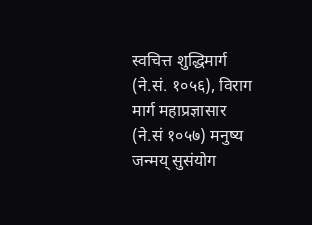स्वचित्त शुद्धिमार्ग (ने.सं. १०५६), विराग मार्ग महाप्रज्ञासार (ने.सं १०५७) मनुष्य जन्मय् सुसंयोग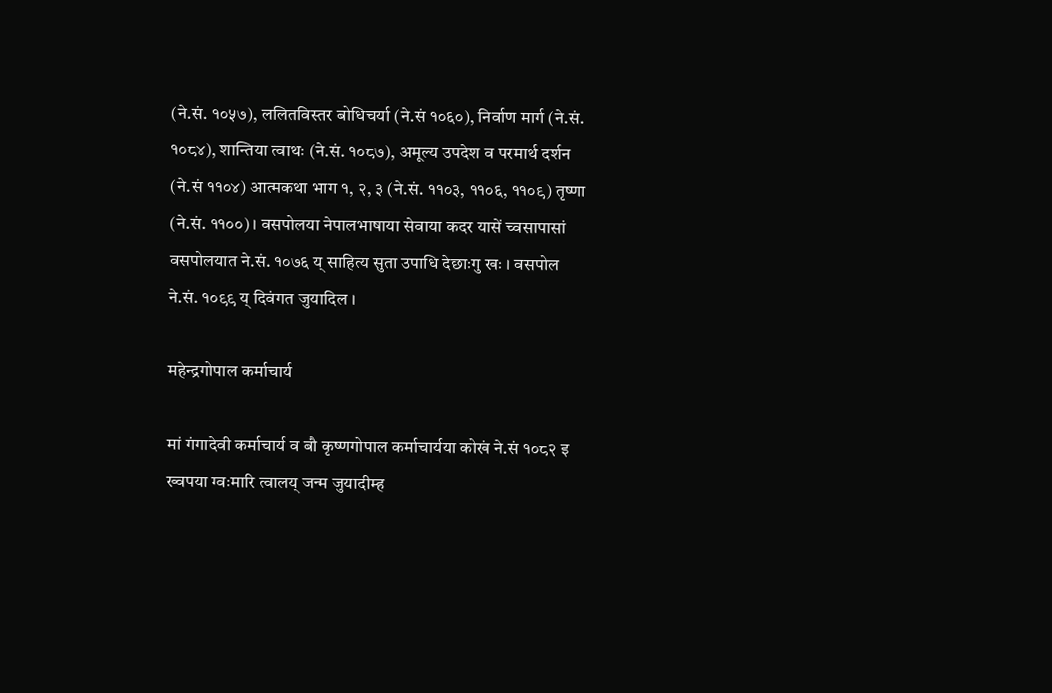(ने.सं. १०५७), ललितविस्तर बोधिचर्या (ने.सं १०६०), निर्वाण मार्ग (ने.सं. १०८४), शान्तिया त्वाथः (ने.सं. १०८७), अमूल्य उपदेश व परमार्थ दर्शन (ने.सं ११०४) आत्मकथा भाग १, २, ३ (ने.सं. ११०३, ११०६, ११०९) तृष्णा (ने.सं. ११००) । वसपोलया नेपालभाषाया सेवाया कदर यासें च्वसापासां वसपोलयात ने.सं. १०७६ य् साहित्य सुता उपाधि देछाःगु खः । वसपोल ने.सं. १०९९ य् दिवंगत जुयादिल ।

महेन्द्रगोपाल कर्माचार्य

मां गंगादेवी कर्माचार्य व बौ कृष्णगोपाल कर्माचार्यया कोखं ने.सं १०८२ इ ख्वपया ग्वःमारि त्वालय् जन्म जुयादीम्ह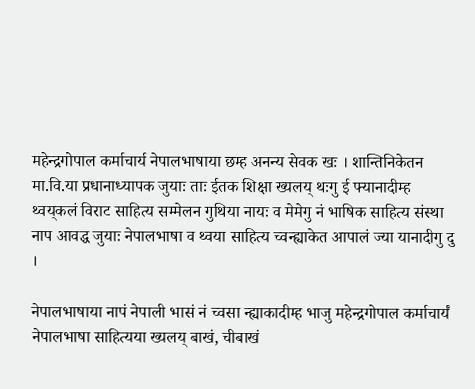महेन्द्रगोपाल कर्माचार्य नेपालभाषाया छम्ह अनन्य सेवक खः । शान्तिनिकेतन मा.वि.या प्रधानाध्यापक जुयाः ताः ईतक शिक्षा ख्यलय् थःगु ई फ्यानादीम्ह थ्वय्‌कलं विराट साहित्य सम्मेलन गुथिया नायः व मेमेगु नं भाषिक साहित्य संस्था नाप आवद्ध जुयाः नेपालभाषा व थ्वया साहित्य च्वन्ह्याकेत आपालं ज्या यानादीगु दु ।

नेपालभाषाया नापं नेपाली भासं नं च्वसा न्ह्याकादीम्ह भाजु महेन्द्रगोपाल कर्माचार्यं नेपालभाषा साहित्यया ख्यलय् बाखं, चीबाखं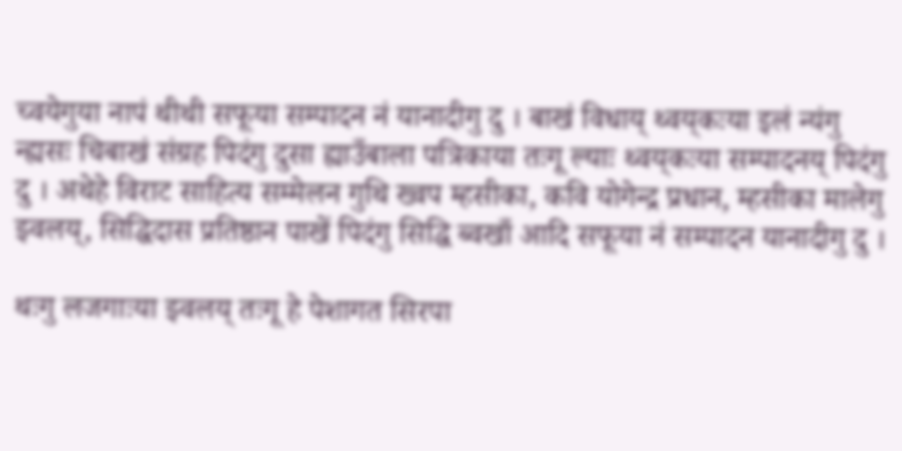च्वयेगुया नापं थीथी सफूया सम्पादन नं यानादीगु दु । बाखं विधाय् थ्वय्‌कःया इलं न्यंगु न्ह्यसः चिबाखं संग्रह पिदंगु दुसा ह्याउँबाला पत्रिकाया तःगू ल्याः थ्वय्‌कःया सम्पादनय् पिदंगु दु । अथेहे विराट साहित्य सम्मेलन गुथि ख्वप म्हसीका, कवि योगेन्द्र प्रधान, म्हसीका मालेगु झ्वलय्, सिद्धिदास प्रतिष्ठान पाखें पिदंगु सिद्धि ब्वखाँ आदि सफूया नं सम्पादन यानादीगु दु ।

थःगु लजगाःया झ्वलय् तःगू हे पेशागत सिरपा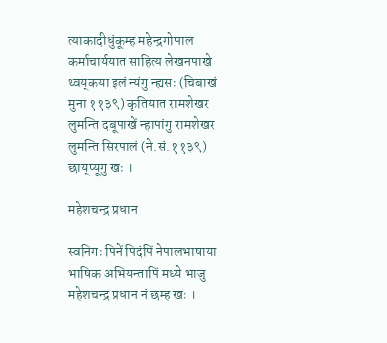त्याकादीधुंकूम्ह महेन्द्रगोपाल कर्माचार्ययात साहित्य लेखनपाखे थ्वय्‌कया इलं न्यंगु न्ह्यसः (चिबाखं मुना ११३९) कृतियात रामशेखर लुमन्ति दबूपाखें न्हापांगु रामशेखर लुमन्ति सिरपालं (ने.सं.११३९) छाय्‌प्यूगु खः ।

महेशचन्द्र प्रधान

स्वनिगः पिनें पिदंपिं नेपालभाषाया भाषिक अभियन्तापिं मध्ये भाजु महेशचन्द्र प्रधान नं छम्ह खः ।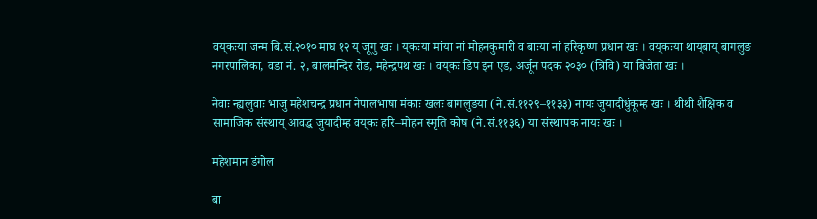वय्‌कःया जन्म बि.सं.२०१० माघ १२ य् जूगु खः । य्‌कःया मांया नां मोहनकुमारी व बाःया नां हरिकृष्ण प्रधान खः । वय्‌कःया थाय्‌बाय् बागलुङ नगरपालिका, वडा नं. २, बालमन्दिर रोड, महेन्द्रपथ खः । वय्‌कः डिप इन एड, अर्जून पदक २०३० (त्रिवि) या बिजेता खः ।

नेवाः न्ह्यलुवाः भाजु महेशचन्द्र प्रधान नेपालभाषा मंकाः खलः बागलुङया (ने.सं.११२९–११३३) नायः जुयादीधुंकूम्ह खः । थीथी शैक्षिक व सामाजिक संस्थाय् आवद्ध जुयादीम्ह वय्‌कः हरि–मोहन स्मृति कोष (ने.सं.११३६) या संस्थापक नायः खः ।

महेशमान डंगोल

बा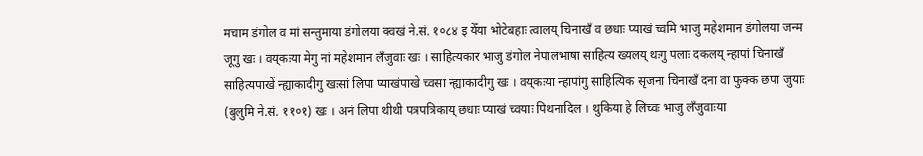मचाम डंगोल व मां सन्तुमाया डंगोलया क्वखं ने.सं. १०८४ इ येँया भोटेबहाः त्वालय् चिनाखँ व छधाः प्याखं च्वमि भाजु महेशमान डंगोलया जन्म जूगु खः । वय्‌कःया मेगु नां महेशमान लँजुवाः खः । साहित्यकार भाजु डंगोल नेपालभाषा साहित्य ख्यलय् थःगु पलाः दकलय् न्हापां चिनाखँ साहित्यपाखें न्ह्याकादीगु खःसां लिपा प्याखंपाखे च्वसा न्ह्याकादीगु खः । वय्‌कःया न्हापांगु साहित्यिक सृजना चिनाखँ दना वा फुक्क छपा जुयाः (बुलुमि ने.सं. ११०१) खः । अनं लिपा थीथी पत्रपत्रिकाय् छधाः प्याखं च्वयाः पिथनादिल । थुकिया हे लिच्वः भाजु लँजुवाःया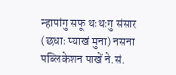न्हापांगु सफू थःथःगु संसार (छधाः प्याखं मुना) नसना पब्लिकेशन पाखें ने.सं.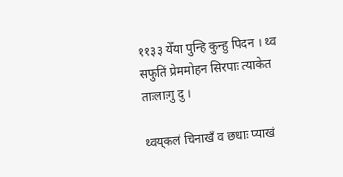११३३ येँया पुन्हि कुन्हु पिदन । थ्व सफुतिं प्रेममोहन सिरपाः त्याकेत ताःलाःगु दु ।

थ्वय्‌कलं चिनाखँ व छधाः प्याखं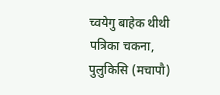च्वयेगु बाहेक थीथी पत्रिका चकना, पुलुकिसि (मचापौ)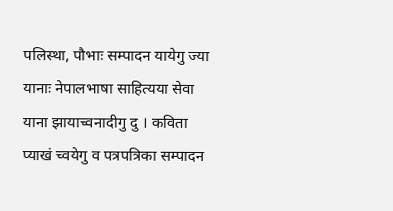पलिस्था, पौभाः सम्पादन यायेगु ज्या यानाः नेपालभाषा साहित्यया सेवा याना झायाच्वनादीगु दु । कविता प्याखं च्वयेगु व पत्रपत्रिका सम्पादन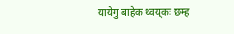यायेगु बाहेक थ्वय्‌कः छम्ह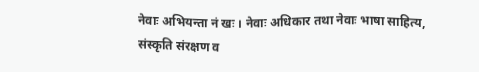नेवाः अभियन्ता नं खः । नेवाः अधिकार तथा नेवाः भाषा साहित्य, संस्कृति संरक्षण व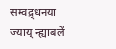सम्वद्र्धनया ज्याय् न्ह्याबलें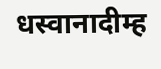धस्वानादीम्ह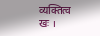व्यक्तित्व खः ।